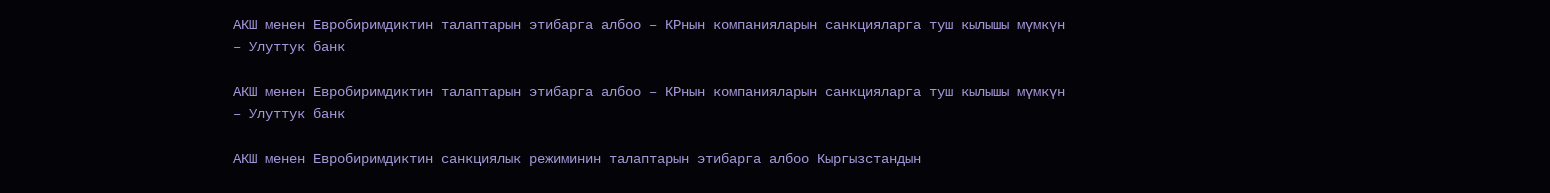АКШ менен Евробиримдиктин талаптарын этибарга албоо – КРнын компанияларын санкцияларга туш кылышы мүмкүн – Улуттук банк

АКШ менен Евробиримдиктин талаптарын этибарга албоо – КРнын компанияларын санкцияларга туш кылышы мүмкүн – Улуттук банк

АКШ менен Евробиримдиктин санкциялык режиминин талаптарын этибарга албоо Кыргызстандын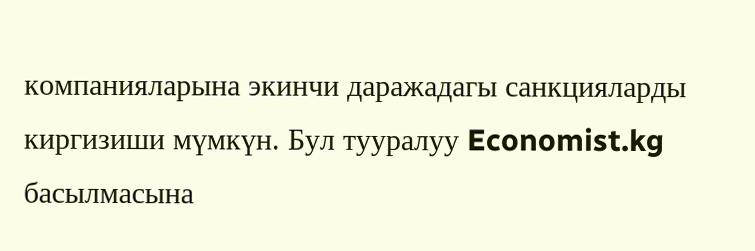компанияларына экинчи даражадагы санкцияларды киргизиши мүмкүн. Бул тууралуу Economist.kg басылмасына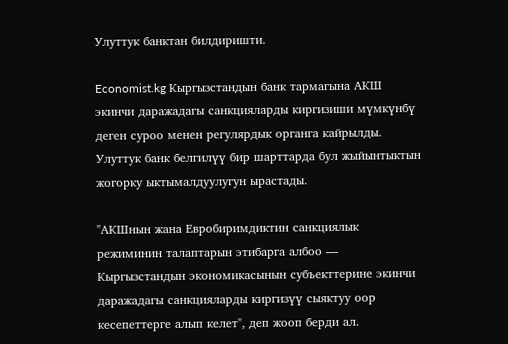Улуттук банктан билдиришти.

Economist.kg Кыргызстандын банк тармагына АКШ экинчи даражадагы санкцияларды киргизиши мүмкүнбү деген суроо менен регулярдык органга кайрылды. Улуттук банк белгилүү бир шарттарда бул жыйынтыктын жогорку ыктымалдуулугун ырастады.

"АКШнын жана Евробиримдиктин санкциялык режиминин талаптарын этибарга албоо — Кыргызстандын экономикасынын субъекттерине экинчи даражадагы санкцияларды киргизүү сыяктуу оор кесепеттерге алып келет", деп жооп берди ал.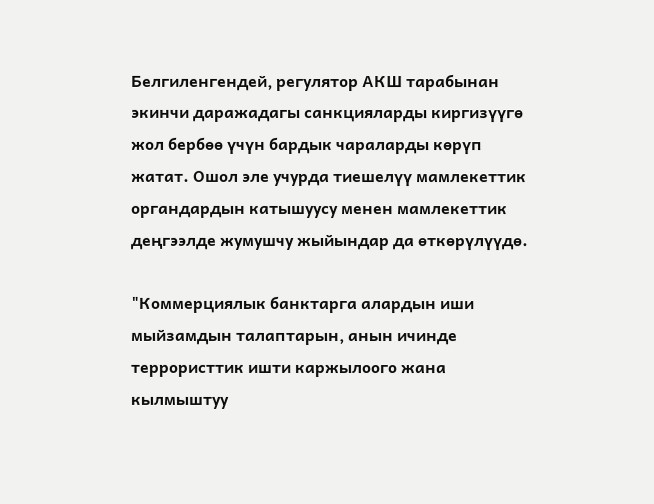Белгиленгендей, регулятор АКШ тарабынан экинчи даражадагы санкцияларды киргизүүгө жол бербөө үчүн бардык чараларды көрүп жатат. Ошол эле учурда тиешелүү мамлекеттик органдардын катышуусу менен мамлекеттик деңгээлде жумушчу жыйындар да өткөрүлүүдө.

"Коммерциялык банктарга алардын иши мыйзамдын талаптарын, анын ичинде террористтик ишти каржылоого жана кылмыштуу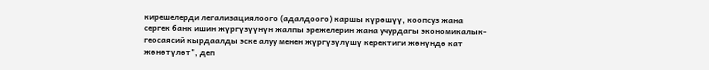кирешелерди легализациялоого (адалдоого) каршы күрөшүү, коопсуз жана сергек банк ишин жүргүзүүнүн жалпы эрежелерин жана учурдагы экономикалык- геосаясий кырдаалды эске алуу менен жүргүзүлүшү керектиги жөнүндө кат жөнөтүлөт", деп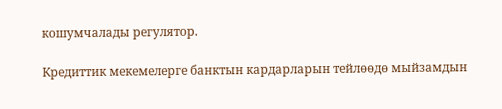кошумчалады регулятор.

Кредиттик мекемелерге банктын кардарларын тейлөөдө мыйзамдын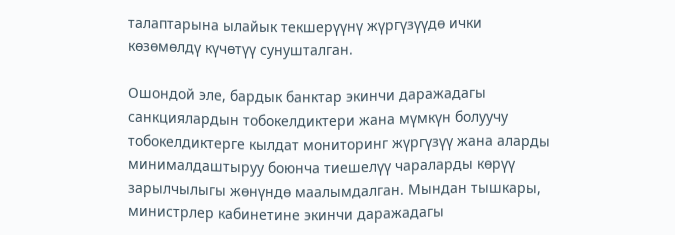талаптарына ылайык текшерүүнү жүргүзүүдө ички көзөмөлдү күчөтүү сунушталган.

Ошондой эле, бардык банктар экинчи даражадагы санкциялардын тобокелдиктери жана мүмкүн болуучу тобокелдиктерге кылдат мониторинг жүргүзүү жана аларды минималдаштыруу боюнча тиешелүү чараларды көрүү зарылчылыгы жөнүндө маалымдалган. Мындан тышкары, министрлер кабинетине экинчи даражадагы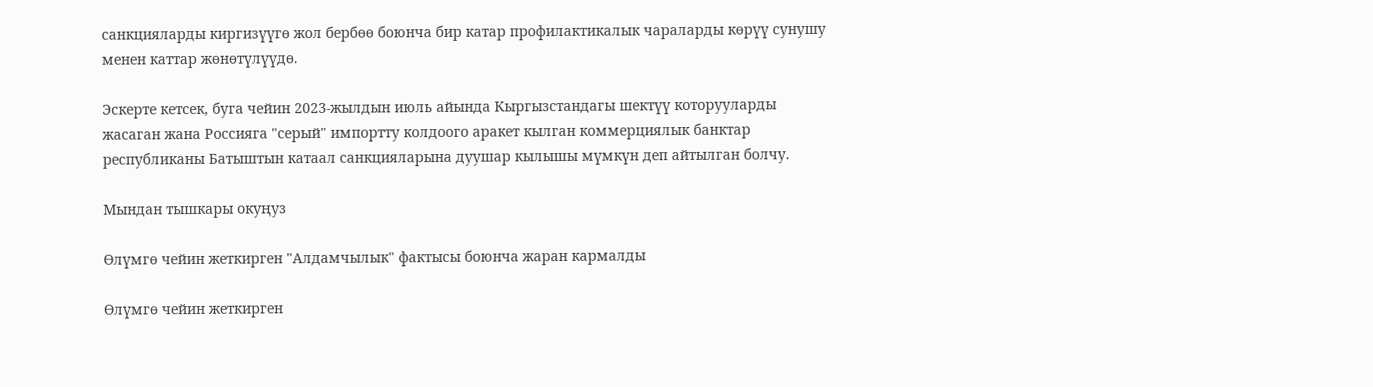санкцияларды киргизүүгө жол бербөө боюнча бир катар профилактикалык чараларды көрүү сунушу менен каттар жөнөтүлүүдө.

Эскерте кетсек, буга чейин 2023-жылдын июль айында Кыргызстандагы шектүү которууларды жасаган жана Россияга "серый" импортту колдоого аракет кылган коммерциялык банктар республиканы Батыштын катаал санкцияларына дуушар кылышы мүмкүн деп айтылган болчу.

Мындан тышкары окуңуз

Өлүмгө чейин жеткирген "Алдамчылык" фактысы боюнча жаран кармалды

Өлүмгө чейин жеткирген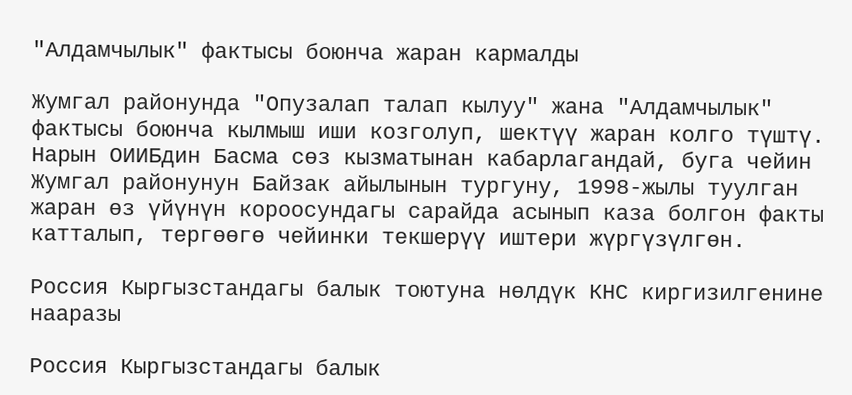"Алдамчылык" фактысы боюнча жаран кармалды

Жумгал районунда "Опузалап талап кылуу" жана "Алдамчылык" фактысы боюнча кылмыш иши козголуп, шектүү жаран колго түштү. Нарын ОИИБдин Басма сөз кызматынан кабарлагандай, буга чейин Жумгал районунун Байзак айылынын тургуну, 1998-жылы туулган жаран өз үйүнүн короосундагы сарайда асынып каза болгон факты катталып, тергөөгө чейинки текшерүү иштери жүргүзүлгөн.

Россия Кыргызстандагы балык тоютуна нөлдүк КНС киргизилгенине нааразы

Россия Кыргызстандагы балык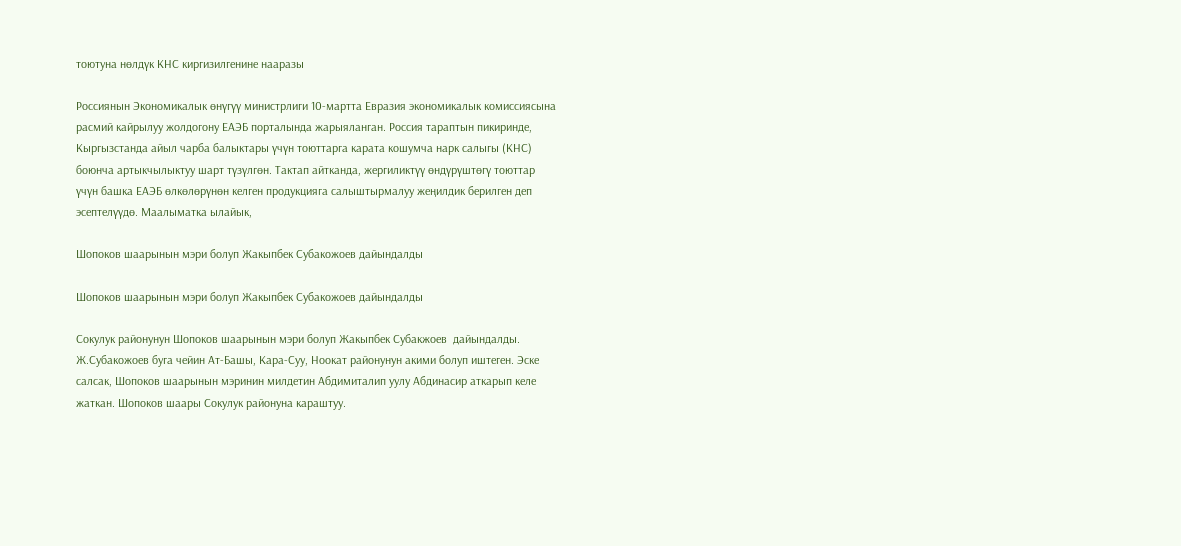тоютуна нөлдүк КНС киргизилгенине нааразы

Россиянын Экономикалык өнүгүү министрлиги 10-мартта Евразия экономикалык комиссиясына расмий кайрылуу жолдогону ЕАЭБ порталында жарыяланган. Россия тараптын пикиринде, Кыргызстанда айыл чарба балыктары үчүн тоюттарга карата кошумча нарк салыгы (КНС) боюнча артыкчылыктуу шарт түзүлгөн. Тактап айтканда, жергиликтүү өндүрүштөгү тоюттар үчүн башка ЕАЭБ өлкөлөрүнөн келген продукцияга салыштырмалуу жеңилдик берилген деп эсептелүүдө. Маалыматка ылайык,

Шопоков шаарынын мэри болуп Жакыпбек Субакожоев дайындалды

Шопоков шаарынын мэри болуп Жакыпбек Субакожоев дайындалды

Сокулук районунун Шопоков шаарынын мэри болуп Жакыпбек Субакжоев  дайындалды. Ж.Субакожоев буга чейин Ат-Башы, Кара-Суу, Ноокат районунун акими болуп иштеген. Эске салсак, Шопоков шаарынын мэринин милдетин Абдимиталип уулу Абдинасир аткарып келе жаткан. Шопоков шаары Сокулук районуна караштуу.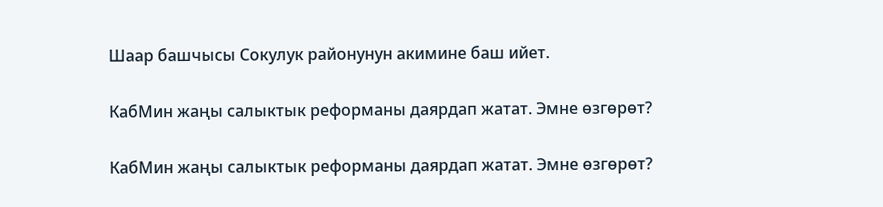Шаар башчысы Сокулук районунун акимине баш ийет.

КабМин жаңы салыктык реформаны даярдап жатат. Эмне өзгөрөт?

КабМин жаңы салыктык реформаны даярдап жатат. Эмне өзгөрөт?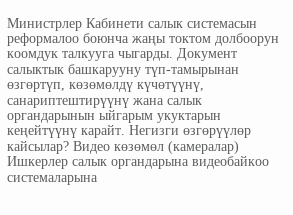Министрлер Кабинети салык системасын реформалоо боюнча жаңы токтом долбоорун коомдук талкууга чыгарды. Документ салыктык башкарууну түп-тамырынан өзгөртүп, көзөмөлдү күчөтүүнү, санариптештирүүнү жана салык органдарынын ыйгарым укуктарын кеңейтүүнү карайт. Негизги өзгөрүүлөр кайсылар? Видео көзөмөл (камералар) Ишкерлер салык органдарына видеобайкоо системаларына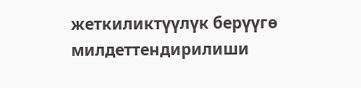жеткиликтүүлүк берүүгө милдеттендирилиши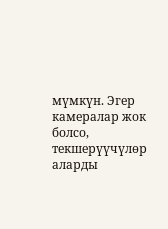мүмкүн. Эгер камералар жок болсо, текшерүүчүлөр аларды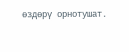өздөрү орнотушат.